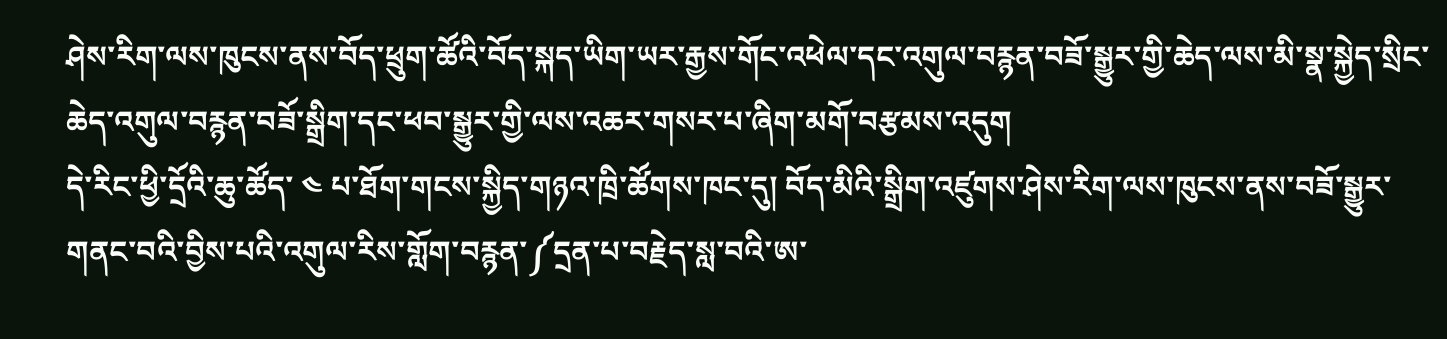ཤེས་རིག་ལས་ཁུངས་ནས་བོད་ཕྲུག་ཚོའི་བོད་སྐད་ཡིག་ཡར་རྒྱས་གོང་འཕེལ་དང་འགུལ་བརྙན་བཟོ་སྒྱུར་གྱི་ཆེད་ལས་མི་སྣ་སྐྱེད་སྲིང་ཆེད་འགུལ་བརྙན་བཟོ་སྒྲིག་དང་ཕབ་སྒྱུར་གྱི་ལས་འཆར་གསར་པ་ཞིག་མགོ་བརྩམས་འདུག
དེ་རིང་ཕྱི་དྲོའི་ཆུ་ཚོད་ ༤ པ་ཐོག་གངས་སྐྱིད་གཉའ་ཁྲི་ཚོགས་ཁང་དུ། བོད་མིའི་སྒྲིག་འཛུགས་ཤེས་རིག་ལས་ཁུངས་ནས་བཟོ་སྒྱུར་གནང་བའི་བྱིས་པའི་འགུལ་རིས་གློག་བརྙན་༼དྲན་པ་བརྗེད་སླ་བའི་ཨ་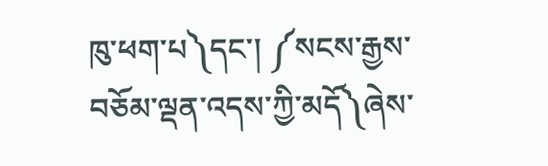ཁུ་ཕག་པ༽དང་། ༼སངས་རྒྱས་བཅོམ་ལྡན་འདས་ཀྱི་མདོ༽ཞེས་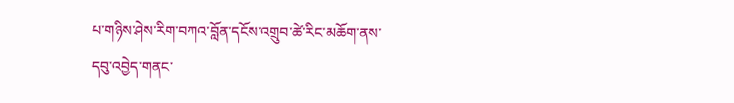པ་གཉིས་ཤེས་རིག་བཀའ་བློན་དངོས་འགྲུབ་ཚེ་རིང་མཆོག་ནས་དབུ་འབྱེད་གནང་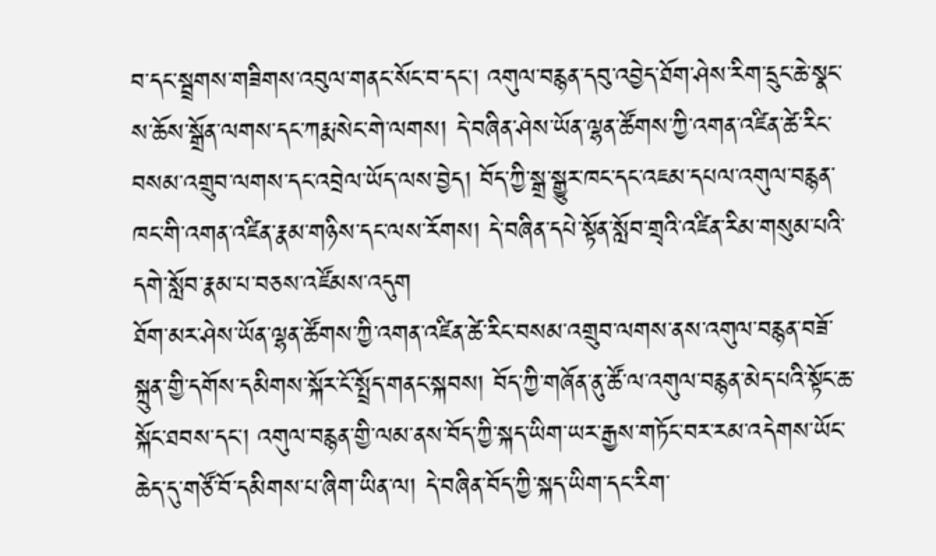བ་དང་སྦྲགས་གཟིགས་འབུལ་གནང་སོང་བ་དང་། འགུལ་བརྙན་དབུ་འབྱེད་ཐོག་ཤེས་རིག་དྲུང་ཆེ་སྣང་ས་ཆོས་སྒྲོན་ལགས་དང་ཀརྨ་སེང་གེ་ལགས། དེ་བཞིན་ཤེས་ཡོན་ལྷན་ཚོགས་ཀྱི་འགན་འཛིན་ཚེ་རིང་བསམ་འགྲུབ་ལགས་དང་འབྲེལ་ཡོད་ལས་བྱེད། བོད་ཀྱི་སྒྲ་སྒྱུར་ཁང་དང་འཇམ་དཔལ་འགུལ་བརྙན་ཁང་གི་འགན་འཛིན་རྣམ་གཉིས་དང་ལས་རོགས། དེ་བཞིན་དཔེ་སྟོན་སློབ་གྲྭའི་འཛིན་རིམ་གསུམ་པའི་དགེ་སློབ་རྣམ་པ་བཅས་འཛོམས་འདུག
ཐོག་མར་ཤེས་ཡོན་ལྷན་ཚོགས་ཀྱི་འགན་འཛིན་ཚེ་རིང་བསམ་འགྲུབ་ལགས་ནས་འགུལ་བརྙན་བཟོ་སྐྲུན་གྱི་དགོས་དམིགས་སྐོར་ངོ་སྤྲོད་གནང་སྐབས། བོད་ཀྱི་གཞོན་ནུ་ཚོ་ལ་འགུལ་བརྙན་མེད་པའི་སྟོང་ཆ་སྐོང་ཐབས་དང་། འགུལ་བརྙན་གྱི་ལམ་ནས་བོད་ཀྱི་སྐད་ཡིག་ཡར་རྒྱས་གཏོང་བར་རམ་འདེགས་ཡོང་ཆེད་དུ་གཙོ་བོ་དམིགས་པ་ཞིག་ཡིན་ལ། དེ་བཞིན་བོད་ཀྱི་སྐད་ཡིག་དང་རིག་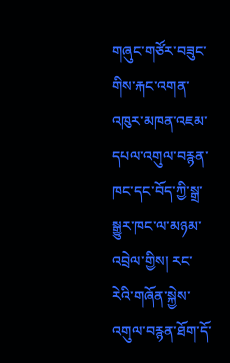གཞུང་གཙོར་བཟུང་གིས་རྐང་འགན་འཁུར་མཁན་འཇམ་དཔལ་འགུལ་བརྙན་ཁང་དང་བོད་ཀྱི་སྒྲ་སྒྱུར་ཁང་ལ་མཉམ་འབྲེལ་གྱིས། རང་རེའི་གཞོན་སྐྱེས་འགུལ་བརྙན་ཐོག་དོ་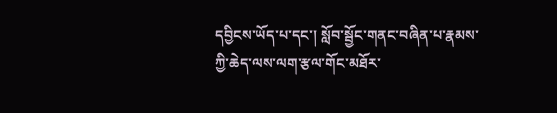དབྱིངས་ཡོད་པ་དང་། སློབ་སྦྱོང་གནང་བཞིན་པ་རྣམས་ཀྱི་ཆེད་ལས་ལག་རྩལ་གོང་མཐོར་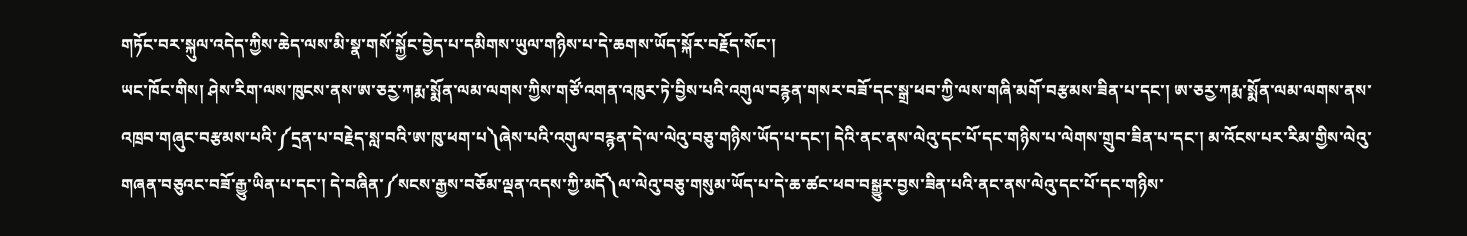གཏོང་བར་སྐུལ་འདེད་ཀྱིས་ཆེད་ལས་མི་སྣ་གསོ་སྐྱོང་བྱེད་པ་དམིགས་ཡུལ་གཉིས་པ་དེ་ཆགས་ཡོད་སྐོར་བརྗོད་སོང་།
ཡང་ཁོང་གིས། ཤེས་རིག་ལས་ཁུངས་ནས་ཨ་ཅརྱ་ཀརྨ་སྨོན་ལམ་ལགས་ཀྱིས་གཙོ་འགན་འཁུར་ཏེ་བྱིས་པའི་འགུལ་བརྙན་གསར་བཟོ་དང་སྒྲ་ཕབ་ཀྱི་ལས་གཞི་མགོ་བརྩམས་ཟིན་པ་དང་། ཨ་ཅརྱ་ཀརྨ་སྨོན་ལམ་ལགས་ནས་འཁྲབ་གཞུང་བརྩམས་པའི་༼དྲན་པ་བརྗེད་སླ་བའི་ཨ་ཁུ་ཕག་པ༽ཞེས་པའི་འགུལ་བརྙན་དེ་ལ་ལེའུ་བཅུ་གཉིས་ཡོད་པ་དང་། དེའི་ནང་ནས་ལེའུ་དང་པོ་དང་གཉིས་པ་ལེགས་གྲུབ་ཟིན་པ་དང་། མ་འོངས་པར་རིམ་གྱིས་ལེའུ་གཞན་བཅུའང་བཟོ་རྒྱུ་ཡིན་པ་དང་། དེ་བཞིན་༼སངས་རྒྱས་བཅོམ་ལྡན་འདས་ཀྱི་མདོ༽ལ་ལེའུ་བཅུ་གསུམ་ཡོད་པ་དེ་ཆ་ཚང་ཕབ་བསྒྱུར་བྱས་ཟིན་པའི་ནང་ནས་ལེའུ་དང་པོ་དང་གཉིས་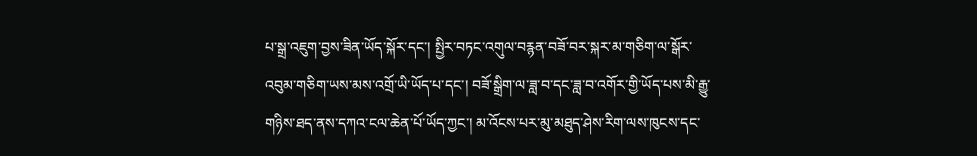པ་སྒྲ་འཇུག་བྱས་ཟིན་ཡོད་སྐོར་དང་། སྤྱིར་བཏང་འགུལ་བརྙན་བཟོ་བར་སྐར་མ་གཅིག་ལ་སྒོར་འབུམ་གཅིག་ཡས་མས་འགྲོ་ཡི་ཡོད་པ་དང་། བཟོ་སྒྲིག་ལ་ཟླ་བ་དང་ཟླ་བ་འགོར་གྱི་ཡོད་པས་མི་རྒྱུ་གཉིས་ཐད་ནས་དཀའ་ངལ་ཆེན་པོ་ཡོད་ཀྱང་། མ་འོངས་པར་མུ་མཐུད་ཤེས་རིག་ལས་ཁུངས་དང་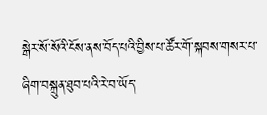སྒེར་སོ་སོའི་ངོས་ནས་བོད་པའི་བྱིས་པ་ཚོར་གོ་སྐབས་གསར་པ་ཞིག་བསྐྲུན་ཐུབ་པའི་རེ་བ་ཡོད་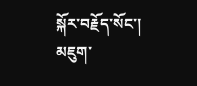སྐོར་བརྗོད་སོང་།
མཇུག་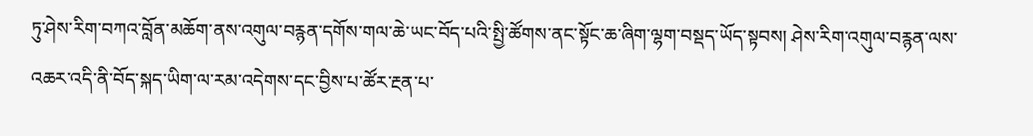ཏུ་ཤེས་རིག་བཀའ་བློན་མཆོག་ནས་འགུལ་བརྙན་དགོས་གལ་ཆེ་ཡང་བོད་པའི་སྤྱི་ཚོགས་ནང་སྟོང་ཆ་ཞིག་ལྷག་བསྡད་ཡོད་སྟབས། ཤེས་རིག་འགུལ་བརྙན་ལས་འཆར་འདི་ནི་བོད་སྐད་ཡིག་ལ་རམ་འདེགས་དང་བྱིས་པ་ཚོར་རྔན་པ་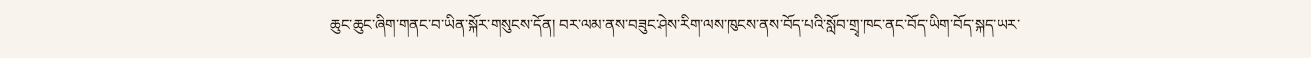ཆུང་ཆུང་ཞིག་གནང་བ་ཡིན་སྐོར་གསུངས་དོན། བར་ལམ་ནས་བཟུང་ཤེས་རིག་ལས་ཁུངས་ནས་བོད་པའི་སློབ་གྲྭ་ཁང་ནང་བོད་ཡིག་བོད་སྐད་ཡར་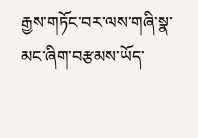རྒྱས་གཏོང་བར་ལས་གཞི་སྣ་མང་ཞིག་བརྩམས་ཡོད་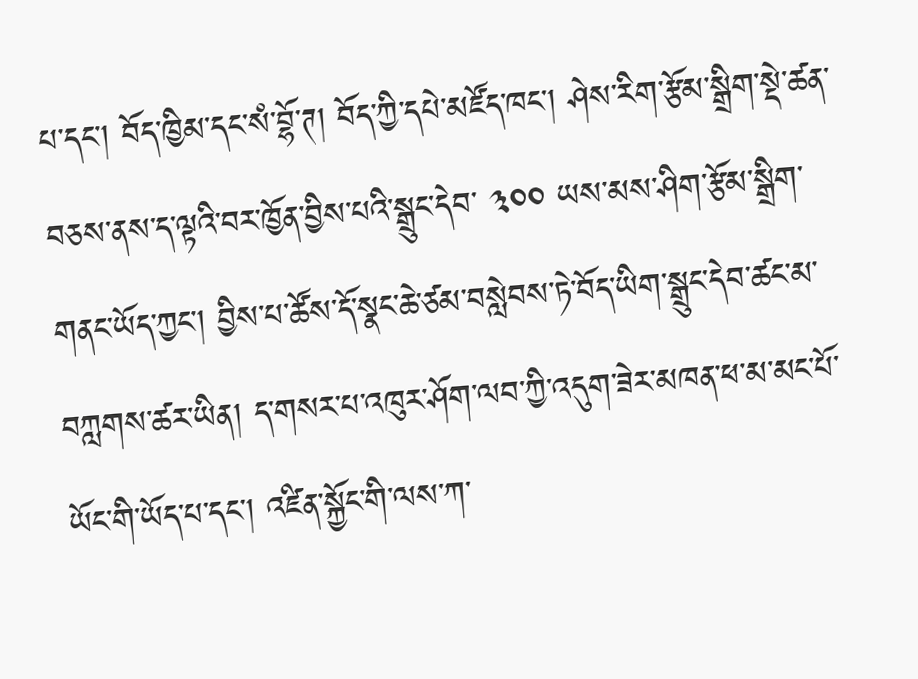པ་དང་། བོད་ཁྱིམ་དང་སཾ་བྷོ་ཊ། བོད་ཀྱི་དཔེ་མཛོད་ཁང་། ཤེས་རིག་རྩོམ་སྒྲིག་སྡེ་ཚན་བཅས་ནས་ད་ལྟའི་བར་ཁྱོན་བྱིས་པའི་སྒྲུང་དེབ་ ༣༠༠ ཡས་མས་ཤིག་རྩོམ་སྒྲིག་གནང་ཡོད་ཀྱང་། བྱིས་པ་ཚོས་དོ་སྣང་ཆེ་ཙམ་བསླེབས་ཏེ་བོད་ཡིག་སྒྲུང་དེབ་ཚང་མ་བཀླགས་ཚར་ཡིན། ད་གསར་པ་འཁུར་ཤོག་ལབ་ཀྱི་འདུག་ཟེར་མཁན་ཕ་མ་མང་པོ་ཡོང་གི་ཡོད་པ་དང་། འཛིན་སྐྱོང་གི་ལས་ཀ་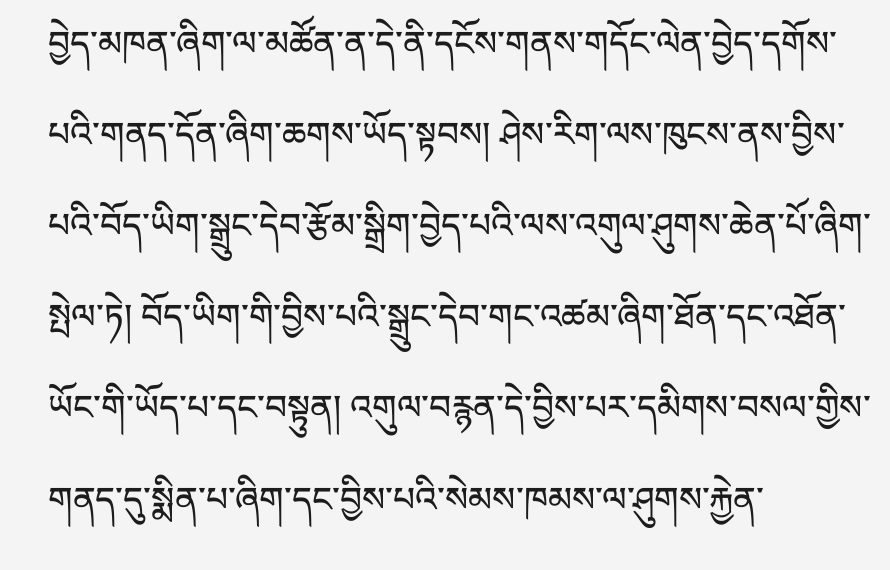བྱེད་མཁན་ཞིག་ལ་མཚོན་ན་དེ་ནི་དངོས་གནས་གདོང་ལེན་བྱེད་དགོས་པའི་གནད་དོན་ཞིག་ཆགས་ཡོད་སྟབས། ཤེས་རིག་ལས་ཁུངས་ནས་བྱིས་པའི་བོད་ཡིག་སྒྲུང་དེབ་རྩོམ་སྒྲིག་བྱེད་པའི་ལས་འགུལ་ཤུགས་ཆེན་པོ་ཞིག་སྤེལ་ཏེ། བོད་ཡིག་གི་བྱིས་པའི་སྒྲུང་དེབ་གང་འཚམ་ཞིག་ཐོན་དང་འཐོན་ཡོང་གི་ཡོད་པ་དང་བསྟུན། འགུལ་བརྙན་དེ་བྱིས་པར་དམིགས་བསལ་གྱིས་གནད་དུ་སྨིན་པ་ཞིག་དང་བྱིས་པའི་སེམས་ཁམས་ལ་ཤུགས་རྐྱེན་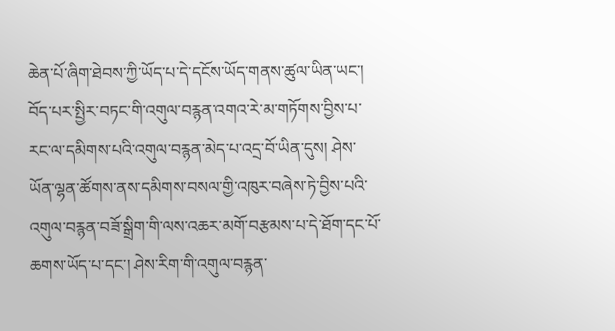ཆེན་པོ་ཞིག་ཐེབས་ཀྱི་ཡོད་པ་དེ་དངོས་ཡོད་གནས་ཚུལ་ཡིན་ཡང་། བོད་པར་སྤྱིར་བཏང་གི་འགུལ་བརྙན་འགའ་རེ་མ་གཏོགས་བྱིས་པ་རང་ལ་དམིགས་པའི་འགུལ་བརྙན་མེད་པ་འདྲ་བོ་ཡིན་དུས། ཤེས་ཡོན་ལྷན་ཚོགས་ནས་དམིགས་བསལ་གྱི་འཁུར་བཞེས་ཏེ་བྱིས་པའི་འགུལ་བརྙན་བཟོ་སྒྲིག་གི་ལས་འཆར་མགོ་བརྩམས་པ་དེ་ཐོག་དང་པོ་ཆགས་ཡོད་པ་དང་། ཤེས་རིག་གི་འགུལ་བརྙན་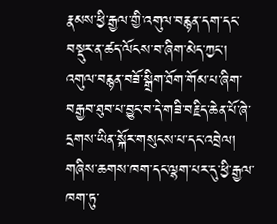རྣམས་ཕྱི་རྒྱལ་གྱི་འགུལ་བརྙན་དག་དང་བསྡུར་ན་ཚད་ལོངས་བ་ཞིག་མེད་ཀྱང་། འགུལ་བརྙན་བཟོ་སྒྲིག་ཐོག་གོམ་པ་ཞིག་བརྒྱབ་ཐུབ་པ་བྱུང་བ་དེ་གཟི་བརྗིད་ཆེན་པོ་ཞེ་དྲགས་ཡིན་སྐོར་གསུངས་པ་དང་འབྲེལ། གཞིས་ཆགས་ཁག་དང་ལྷག་པར་དུ་ཕྱི་རྒྱལ་ཁག་ཏུ་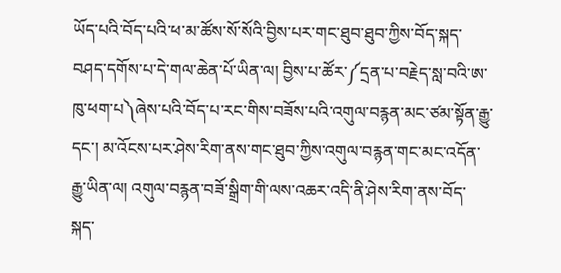ཡོད་པའི་བོད་པའི་ཕ་མ་ཚོས་སོ་སོའི་བྱིས་པར་གང་ཐུབ་ཐུབ་ཀྱིས་བོད་སྐད་བཤད་དགོས་པ་དེ་གལ་ཆེན་པོ་ཡིན་ལ། བྱིས་པ་ཚོར་༼དྲན་པ་བརྗེད་སླ་བའི་ཨ་ཁུ་ཕག་པ༽ཞེས་པའི་བོད་པ་རང་གིས་བཟོས་པའི་འགུལ་བརྙན་མང་ཙམ་སྟོན་རྒྱུ་དང་། མ་འོངས་པར་ཤེས་རིག་ནས་གང་ཐུབ་ཀྱིས་འགུལ་བརྙན་གང་མང་འདོན་རྒྱུ་ཡིན་ལ། འགུལ་བརྙན་བཟོ་སྒྲིག་གི་ལས་འཆར་འདི་ནི་ཤེས་རིག་ནས་བོད་སྐད་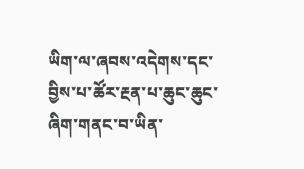ཡིག་ལ་ཞབས་འདེགས་དང་བྱིས་པ་ཚོར་རྔན་པ་ཆུང་ཆུང་ཞིག་གནང་བ་ཡིན་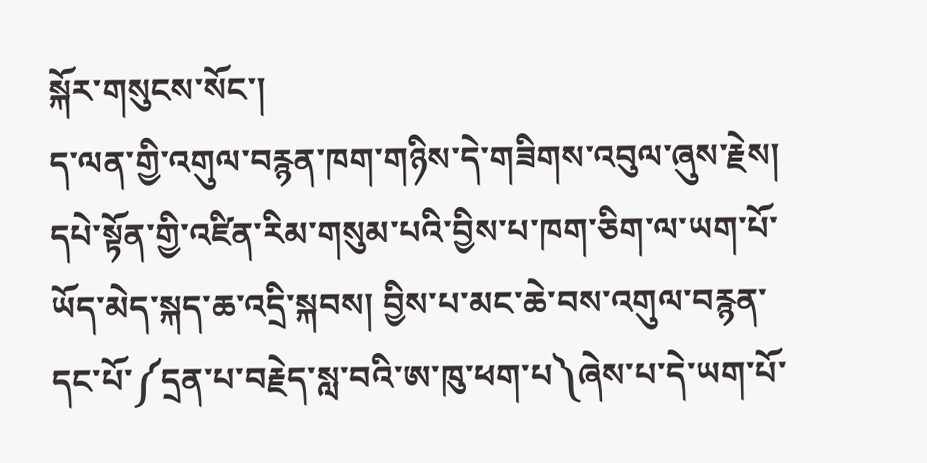སྐོར་གསུངས་སོང་།
ད་ལན་གྱི་འགུལ་བརྙན་ཁག་གཉིས་དེ་གཟིགས་འབུལ་ཞུས་རྗེས། དཔེ་སྟོན་གྱི་འཛིན་རིམ་གསུམ་པའི་བྱིས་པ་ཁག་ཅིག་ལ་ཡག་པོ་ཡོད་མེད་སྐད་ཆ་འདྲི་སྐབས། བྱིས་པ་མང་ཆེ་བས་འགུལ་བརྙན་དང་པོ་༼དྲན་པ་བརྗེད་སླ་བའི་ཨ་ཁུ་ཕག་པ༽ཞེས་པ་དེ་ཡག་པོ་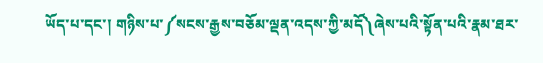ཡོད་པ་དང་། གཉིས་པ་༼སངས་རྒྱས་བཅོམ་ལྡན་འདས་ཀྱི་མདོ༽ཞེས་པའི་སྟོན་པའི་རྣམ་ཐར་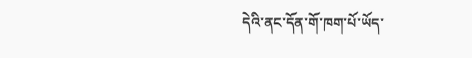དེའི་ནང་དོན་གོ་ཁག་པོ་ཡོད་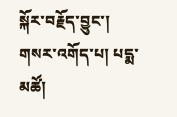སྐོར་བརྗོད་བྱུང་།
གསར་འགོད་པ། པདྨ་མཚོ།